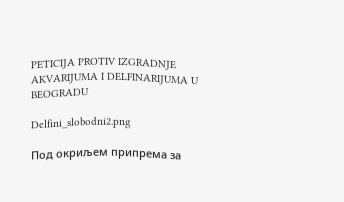PETICIJA PROTIV IZGRADNJE AKVARIJUMA I DELFINARIJUMA U BEOGRADU

Delfini_slobodni2.png

Под окриљем припрема за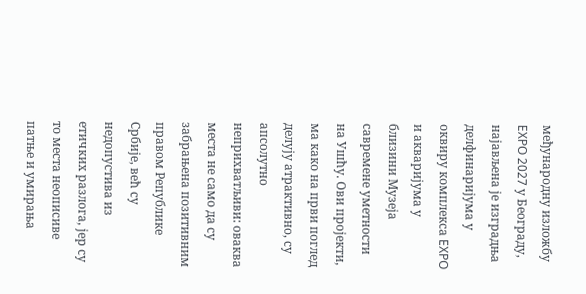међународну изложбу EXPO 2027 у Београду, најављена је изградња делфинаријума у оквиру комплекса EXPO и акваријума у близини Музеја савремене уметности на Ушћу. Ови пројекти, ма како на први поглед делују атрактивно, су апсолутно неприхватљиви: оваква места не само да су забрањена позитивним правом Републике Србије, већ су недопустива из етичких разлога, јер су то места неописиве патње и умирања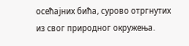осећајних бића, сурово отргнутих из свог природног окружења.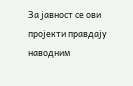За јавност се ови пројекти правдају наводним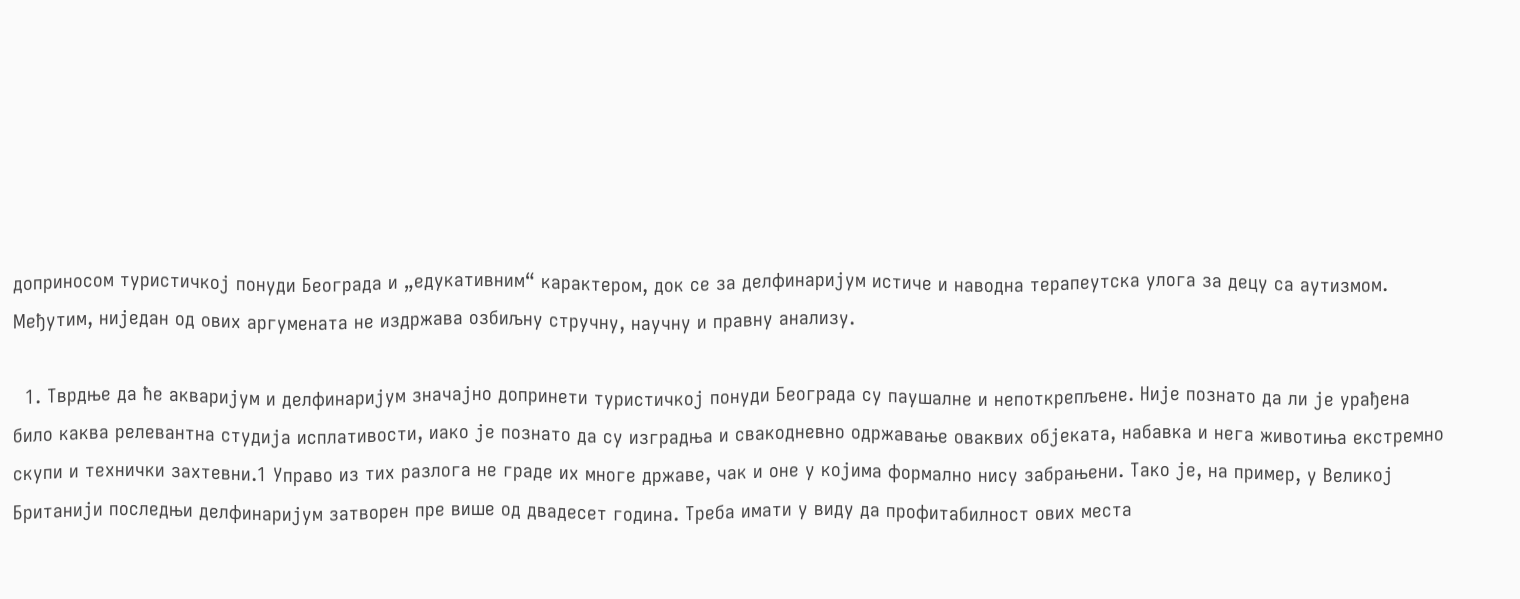доприносом туристичкој понуди Београда и „едукативним“ карактером, док се за делфинаријум истиче и наводна терапеутска улога за децу са аутизмом. Међутим, ниједан од ових аргумената не издржава озбиљну стручну, научну и правну анализу.

  1. Тврдње да ће акваријум и делфинаријум значајно допринети туристичкој понуди Београда су паушалне и непоткрепљене. Није познато да ли је урађена било каква релевантна студија исплативости, иако је познато да су изградња и свакодневно одржавање оваквих објеката, набавка и нега животиња екстремно скупи и технички захтевни.1 Управо из тих разлога не граде их многе државе, чак и оне у којима формално нису забрањени. Тако је, на пример, у Великој Британији последњи делфинаријум затворен пре више од двадесет година. Треба имати у виду да профитабилност ових места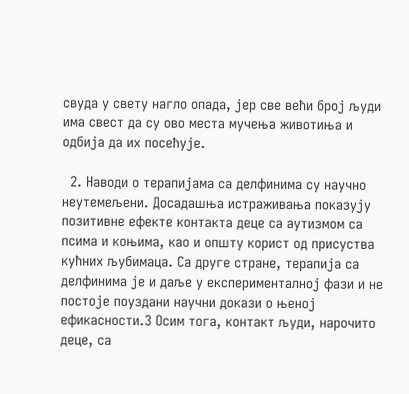свуда у свету нагло опада, јер све већи број људи има свест да су ово места мучења животиња и одбија да их посећује.

  2. Наводи о терапијама са делфинима су научно неутемељени. Досадашња истраживања показују позитивне ефекте контакта деце са аутизмом са псима и коњима, као и општу корист од присуства кућних љубимаца. Са друге стране, терапија са делфинима је и даље у експерименталној фази и не постоје поуздани научни докази о њеној ефикасности.3 Осим тога, контакт људи, нарочито деце, са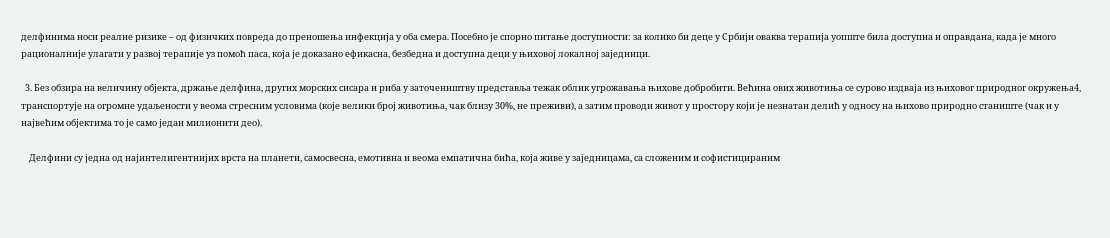делфинима носи реалне ризике – од физичких повреда до преношења инфекција у оба смера. Посебно је спорно питање доступности: за колико би деце у Србији оваква терапија уопште била доступна и оправдана, када је много рационалније улагати у развој терапије уз помоћ паса, која је доказано ефикасна, безбедна и доступна деци у њиховој локалној заједници.

  3. Без обзира на величину објекта, држање делфина, других морских сисара и риба у заточеништву представља тежак облик угрожавања њихове добробити. Већина ових животиња се сурово издваја из њиховог природног окружења4, транспортује на огромне удаљености у веома стресним условима (које велики број животиња, чак близу 30%, не преживи), а затим проводи живот у простору који је незнатан делић у односу на њихово природно станиште (чак и у највећим објектима то је само један милионити део).

    Делфини су једна од најинтелигентнијих врста на планети, самосвесна, емотивна и веома емпатична бића, која живе у заједницама, са сложеним и софистицираним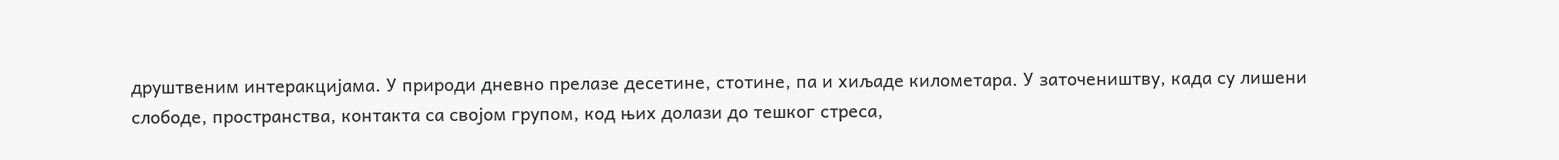друштвеним интеракцијама. У природи дневно прелазе десетине, стотине, па и хиљаде километара. У заточеништву, када су лишени слободе, пространства, контакта са својом групом, код њих долази до тешког стреса,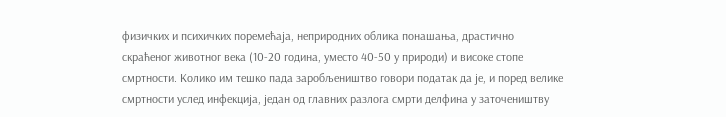физичких и психичких поремећаја, неприродних облика понашања, драстично скраћеног животног века (10-20 година, уместо 40-50 у природи) и високе стопе смртности. Колико им тешко пада заробљеништво говори податак да је, и поред велике смртности услед инфекција, један од главних разлога смрти делфина у заточеништву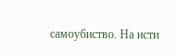самоубиство. На исти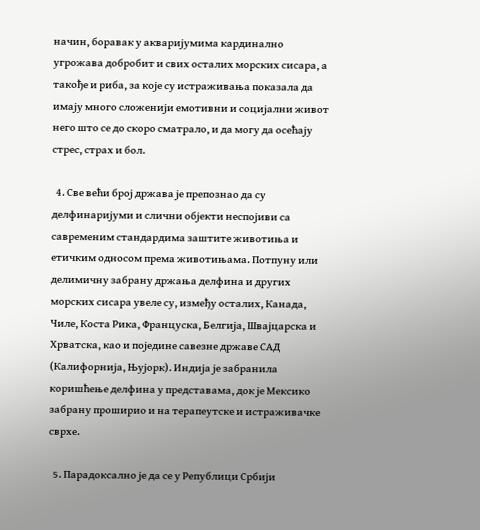начин, боравак у акваријумима кардинално угрожава добробит и свих осталих морских сисара, а такође и риба, за које су истраживања показала да имају много сложенији емотивни и социјални живот него што се до скоро сматрало, и да могу да осећају стрес, страх и бол.

  4. Све већи број држава је препознао да су делфинаријуми и слични објекти неспојиви са савременим стандардима заштите животиња и етичким односом према животињама. Потпуну или делимичну забрану држања делфина и других морских сисара увеле су, између осталих, Канада, Чиле, Коста Рика, Француска, Белгија, Швајцарска и Хрватска, као и поједине савезне државе САД (Калифорнија, Њујорк). Индија је забранила коришћење делфина у представама, док је Мексико забрану проширио и на терапеутске и истраживачке сврхе.

  5. Парадоксално је да се у Републици Србији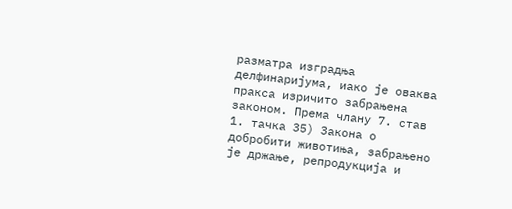разматра изградња делфинаријума, иако је оваква пракса изричито забрањена законом. Према члану 7. став 1. тачка 35) Закона о добробити животиња, забрањено је држање, репродукција и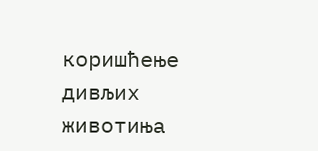коришћење дивљих животиња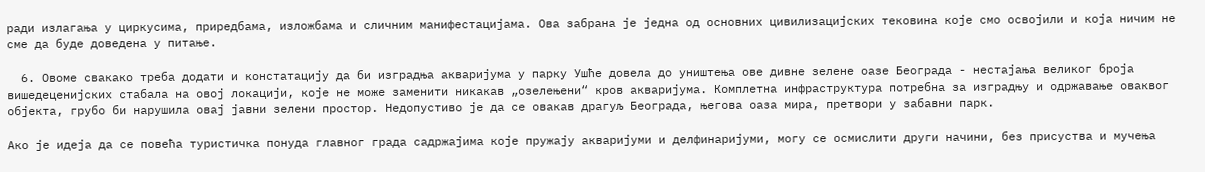ради излагања у циркусима, приредбама, изложбама и сличним манифестацијама. Ова забрана је једна од основних цивилизацијских тековина које смо освојили и која ничим не сме да буде доведена у питање.

  6. Овоме свакако треба додати и констатацију да би изградња акваријума у парку Ушће довела до уништења ове дивне зелене оазе Београда - нестајања великог броја вишедеценијских стабала на овој локацији, које не може заменити никакав „озелењени“ кров акваријума. Комплетна инфраструктура потребна за изградњу и одржавање оваквог објекта, грубо би нарушила овај јавни зелени простор. Недопустиво је да се овакав драгуљ Београда, његова оаза мира, претвори у забавни парк.

Ако је идеја да се повећа туристичка понуда главног града садржајима које пружају акваријуми и делфинаријуми, могу се осмислити други начини, без присуства и мучења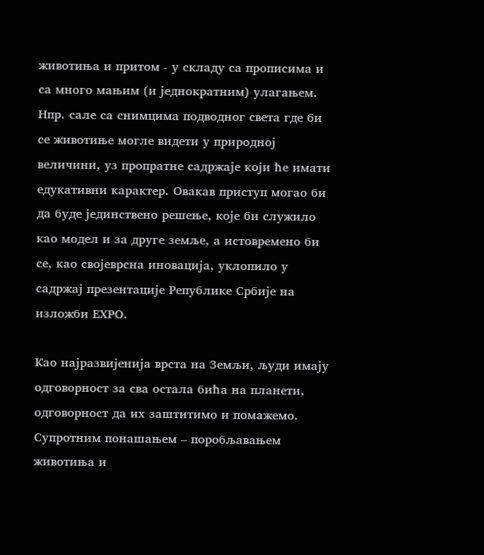животиња и притом - у складу са прописима и са много мањим (и једнократним) улагањем. Нпр. сале са снимцима подводног света где би се животиње могле видети у природној величини, уз пропратне садржаје који ће имати едукативни карактер. Овакав приступ могао би да буде јединствено решење, које би служило као модел и за друге земље, а истовремено би се, као својеврсна иновација, уклопило у садржај презентације Републике Србије на изложби ЕХРО.

Као најразвијенија врста на Земљи, људи имају одговорност за сва остала бића на планети, одговорност да их заштитимо и помажемо. Супротним понашањем – поробљавањем животиња и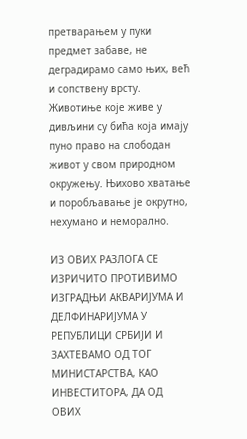претварањем у пуки предмет забаве, не деградирамо само њих, већ и сопствену врсту. Животиње које живе у дивљини су бића која имају пуно право на слободан живот у свом природном окружењу. Њихово хватање и поробљавање је окрутно, нехумано и неморално.

ИЗ ОВИХ РАЗЛОГА СЕ ИЗРИЧИТО ПРОТИВИМО ИЗГРАДЊИ АКВАРИЈУМА И ДЕЛФИНАРИЈУМА У РЕПУБЛИЦИ СРБИЈИ И ЗАХТЕВАМО ОД ТОГ МИНИСТАРСТВА, КАО ИНВЕСТИТОРА, ДА ОД ОВИХ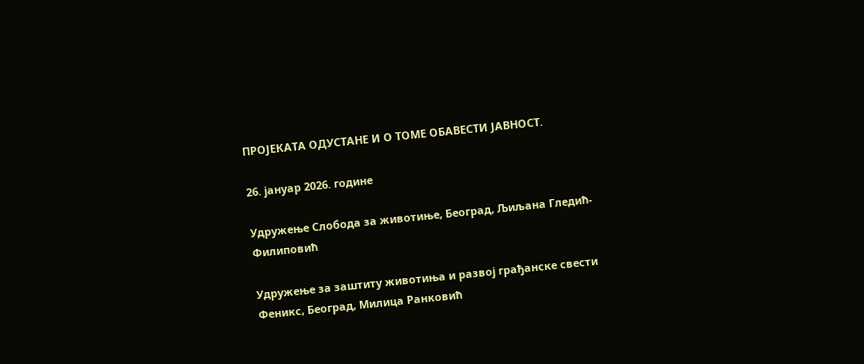ПРОЈЕКАТА ОДУСТАНЕ И О ТОМЕ ОБАВЕСТИ ЈАВНОСТ.

26. јануар 2026. године

Удружење Слобода за животиње, Београд, Љиљана Гледић-Филиповић

Удружење за заштиту животиња и развој грађанске свести Феникс, Београд, Милица Ранковић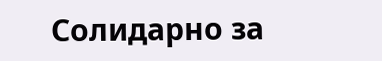Солидарно за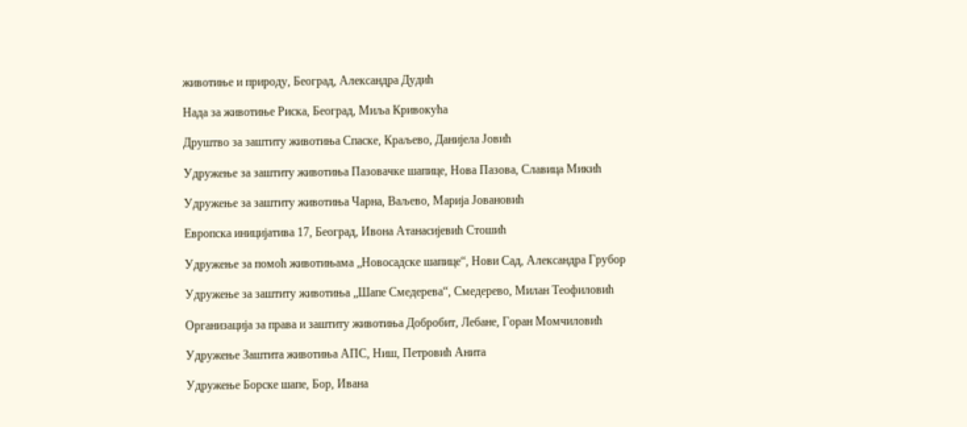животиње и природу, Београд, Александра Дудић

Нада за животиње Риска, Београд, Миља Кривокућа

Друштво за заштиту животиња Спаске, Краљево, Данијела Јовић

Удружење за заштиту животиња Пазовачке шапице, Нова Пазова, Славица Микић

Удружење за заштиту животиња Чарна, Ваљево, Марија Јовановић

Европска иницијатива 17, Београд, Ивона Атанасијевић Стошић

Удружење за помоћ животињама „Новосадске шапице“, Нови Сад, Александра Грубор

Удружење за заштиту животиња „Шапе Смедерева“, Смедерево, Милан Теофиловић

Организација за права и заштиту животиња Добробит, Лебане, Горан Момчиловић

Удружење Заштита животиња АПС, Ниш, Петровић Анита

Удружење Борске шапе, Бор, Ивана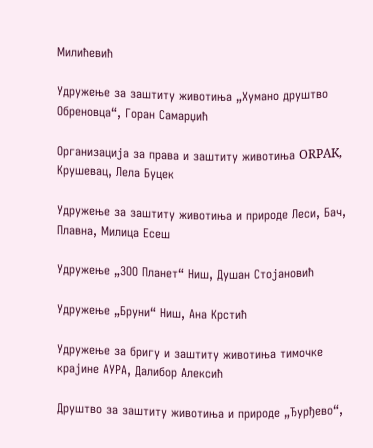Милићевић

Удружење за заштиту животиња „Хумано друштво Обреновца“, Горан Самарџић

Организација за права и заштиту животиња ORPAK, Крушевац, Лела Буцек

Удружење за заштиту животиња и природе Леси, Бач, Плавна, Милица Есеш

Удружење „ЗОО Планет“ Ниш, Душан Стојановић

Удружење „Бруни“ Ниш, Ана Крстић

Удружење за бригу и заштиту животиња тимочке крајине АУРА, Далибор Алексић

Друштво за заштиту животиња и природе „Ђурђево“,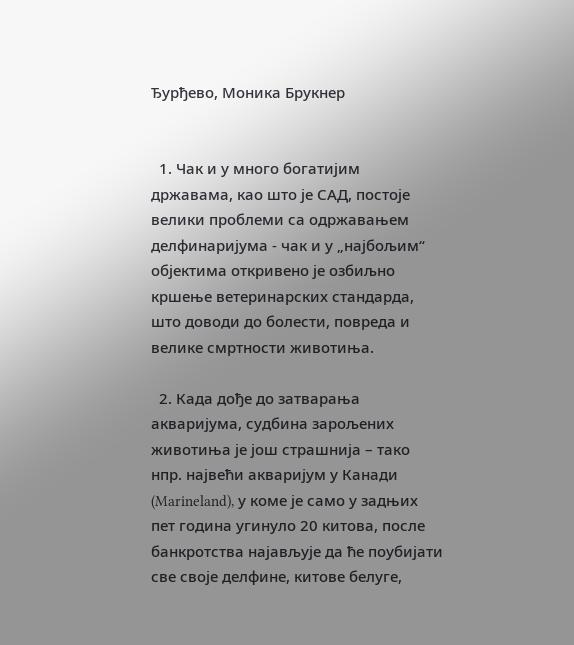Ђурђево, Моника Брукнер


  1. Чак и у много богатијим државама, као што је САД, постоје велики проблеми са одржавањем делфинаријума - чак и у „најбољим“ објектима откривено је озбиљно кршење ветеринарских стандарда, што доводи до болести, повреда и велике смртности животиња.

  2. Када дође до затварања акваријума, судбина зарољених животиња је још страшнија – тако нпр. највећи акваријум у Канади (Marineland), у коме је само у задњих пет година угинуло 20 китова, после банкротства најављује да ће поубијати све своје делфине, китове белуге,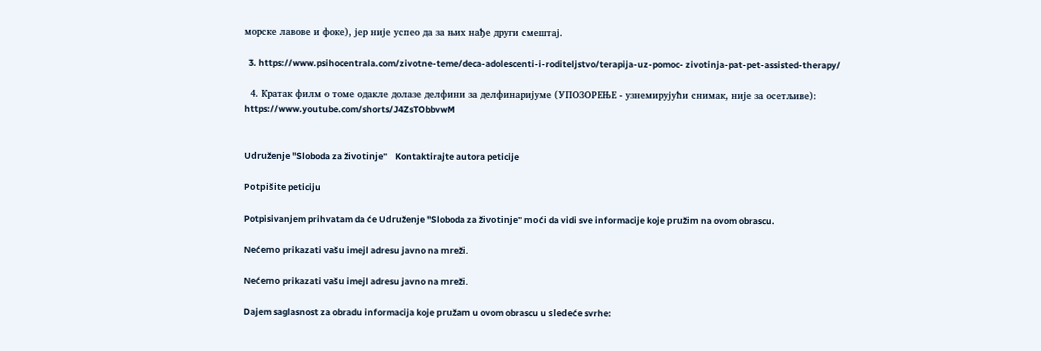морске лавове и фоке), јер није успео да за њих нађе други смештај.

  3. https://www.psihocentrala.com/zivotne-teme/deca-adolescenti-i-roditeljstvo/terapija-uz-pomoc- zivotinja-pat-pet-assisted-therapy/

  4. Кратак филм о томе одакле долазе делфини за делфинаријуме (УПОЗОРЕЊЕ - узнемирујући снимак, није за осетљиве):  https://www.youtube.com/shorts/J4ZsTObbvwM


Udruženje "Sloboda za životinje"    Kontaktirajte autora peticije

Potpišite peticiju

Potpisivanjem prihvatam da će Udruženje "Sloboda za životinje" moći da vidi sve informacije koje pružim na ovom obrascu.

Nećemo prikazati vašu imejl adresu javno na mreži.

Nećemo prikazati vašu imejl adresu javno na mreži.

Dajem saglasnost za obradu informacija koje pružam u ovom obrascu u sledeće svrhe: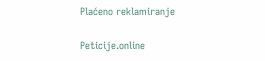Plaćeno reklamiranje

Peticije.online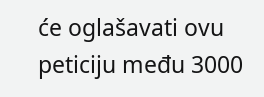će oglašavati ovu peticiju među 3000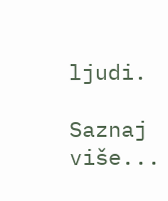ljudi.

Saznaj više...